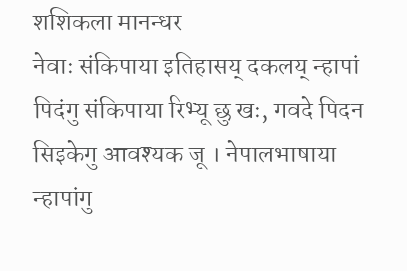शशिकला मानन्धर
नेवाः संकिपाया इतिहासय् दकलय् न्हापां पिदंगु संकिपाया रिभ्यू छु खः, गवदे पिदन सिइकेगु आवश्यक जू । नेपालभाषाया न्हापांगु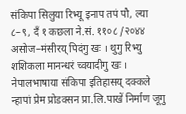संकिपा सिलुया रिभ्यू इनाप तपं पौ, ल्या ८–९, दँ १ कछला ने.सं. ११०८ /२०४४ असोज–मंसीरय् पिदंगु खः । थुगु रिभ्यु शशिकला मानन्धरं च्वयादीगु खः ।
नेपालभाषाया संकिपा इतिहासय् दक्कले न्हापां प्रेम प्रोडक्सन प्रा.लि.पाखें निर्माण जूगु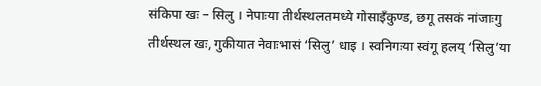संकिपा खः – सिलु । नेपाःया तीर्थस्थलतमध्ये गोसाइँकुण्ड, छगू तसकं नांजाःगु तीर्थस्थल खः, गुकीयात नेवाःभासं ‘सिलु’ धाइ । स्वनिगःया स्वंगू हलय् ‘सिलु’या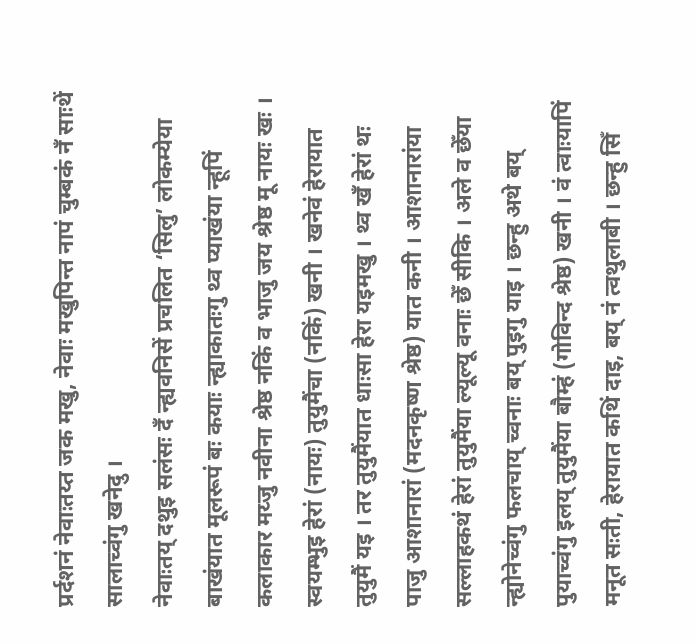प्रर्दशनं नेवाःतय्त जक मखु, नेवाः मखुपिन्त नापं चुम्बकं नँ साःथें सालाच्वंगु खनेदु ।
नेवाःतय् दथुइ सलंसः दँ न्ह्यवनिसें प्रचलित ‘सिलु’ लोकम्येया बाखंयात मूलरूपं बः कयाः न्ह्याकातःगु थ्व प्याखंया न्हूपिं कलाकार मय्जु नवीना श्रेष्ठ नकिं व भाजु जय श्रेष्ठ मू नायः खः । स्वयम्भुइ हेरां (नायः) तुयुमैंचा (नकिं) खनी । खनेवं हेरायात तुयुमैं यइ । तर तुयुमैंयात धाःसा हेरा यइमखु । थ्व खँ हेरां थः पाजु आशानारां (मदनकृष्ण श्रेष्ठ) यात कनी । आशानारांया सल्लाहकथं हेरां तुयुमैंया ल्यूल्यू वनाः छेँ सीकि । अले व छेँया न्ह्योनेच्वंगु फलचाय् च्वनाः बय् पुइगु याइ । छन्हु अथे बय् पुयाच्वंगु इलय् तुयुमैंया बौम्हं (गोविन्द श्रेष्ठ) खनी । वं त्वाःयापिं मनूत सःती, हेरायात कथिं दाइ, बय् नं त्वथुलाबी । छन्हु सिँ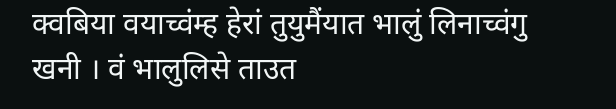क्वबिया वयाच्वंम्ह हेरां तुयुमैंयात भालुं लिनाच्वंगु खनी । वं भालुलिसे ताउत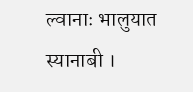ल्वानाः भालुयात स्यानाबी ।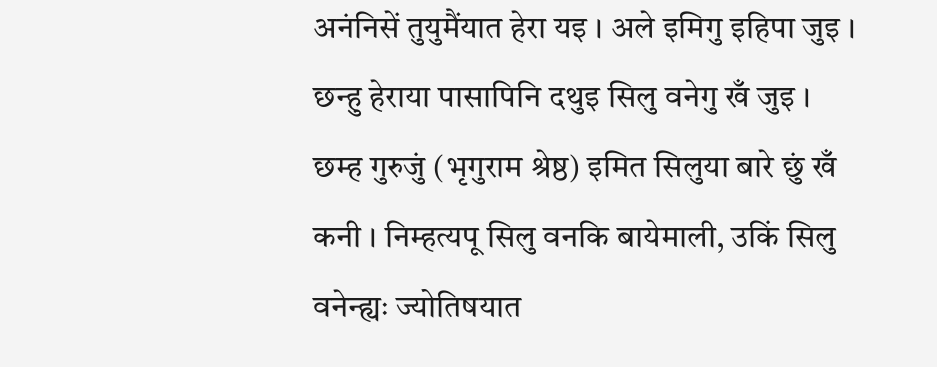अनंनिसें तुयुमैंयात हेरा यइ । अले इमिगु इहिपा जुइ । छन्हु हेराया पासापिनि दथुइ सिलु वनेगु खँ जुइ । छम्ह गुरुजुं (भृगुराम श्रेष्ठ) इमित सिलुया बारे छुं खँ कनी । निम्हत्यपू सिलु वनकि बायेमाली, उकिं सिलु वनेन्ह्यः ज्योतिषयात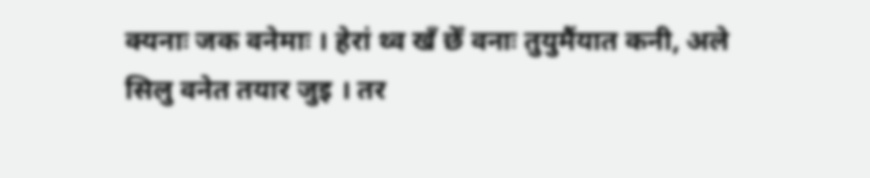क्यनाः जक वनेमाः । हेरां थ्व खँ छेँ वनाः तुयुमैंयात कनी, अले सिलु वनेत तयार जुइ । तर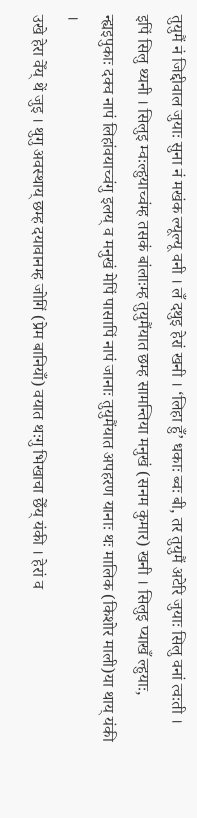तुयुमैं नं जिद्दीवाल जुयाः सुना नं मखंक ल्यूल्यू वनी । लँ दथुइ हेरां खनी । ‘लिहा हुँ’ धकाः ब्वः बी, तर तुयुमैं अटेरि जुयाः सिलु वनां त्वःती । इपिं सिलु थ्यनी । सिलुइ म्वःल्हुयाच्वंम्ह तसकं बांलाःम्ह तुयुमैंयात छम्ह सामन्तिया मनुखं (सनम कुमार) खनी । सिलुइ प्याखँ ल्हुयाः, न्ह्यइपुकाः दक्व नापं लिहांवयाच्वंगु इलय् व मनुखं मेपिं पासापिं नापं जानाः तुयुमैंयात अपहरण यानाः थः मालिक (किशोर माली)या थाय् यंकी ।
उखे हेरा वेँय् थें जुइ । थुगु अवस्थाय् छम्ह दयावानम्ह जोगिं (प्रेम बानियाँ) वयात थःगु भिखाचा छेँय् यंकी । हेरां व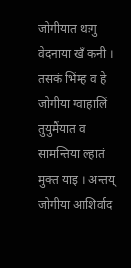जोगीयात थःगु वेदनाया खँ कनी । तसकं भिंम्ह व हे जोगीया ग्वाहालिं तुयुमैंयात व सामन्तिया ल्हातं मुक्त याइ । अन्तय् जोगीया आशिर्वाद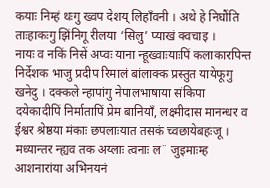कयाः निम्हं थःगु ख्वप देशय् लिहाँवनी । अथे हे निघौंति ताःहाकःगु झिंनिगू रीलया ‘सिलु’ प्याखं क्वचाइ ।
नायः व नकिं निसें अप्वः याना न्हूख्वाःयाःपिं कलाकारपिन्त निर्देशक भाजु प्रदीप रिमालं बांलाक्क प्रस्तुत यायेफूगु खनेदु । दक्कले न्हापांगु नेपालभाषाया संकिपा दयेकादीपिं निर्मातापिं प्रेम बानियाँ, लक्ष्मीदास मानन्धर व ईश्वर श्रेष्ठया मंकाः छपलाःयात तसकं च्वछायेबहःजू । मध्यान्तर न्ह्यव तक अय्लाः त्वनाः ल¨ जुइमाःम्ह आशनारांया अभिनयनं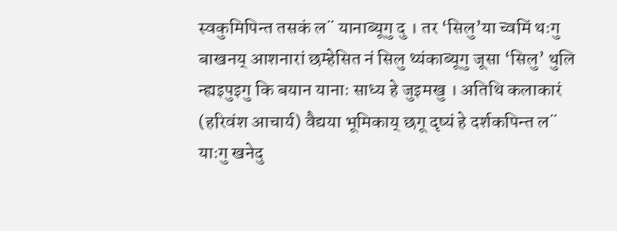स्वकुमिपिन्त तसकं ल¨ यानाब्यूगु दु । तर ‘सिलु’या च्वमिं थःगु बाखनय् आशनारां छम्हेसित नं सिलु थ्यंकाब्यूगु जूसा ‘सिलु’ थुलि न्ह्यइपुइगु कि बयान यानाः साध्य हे जुइमखु । अतिथि कलाकारं (हरिवंश आचार्य) वैद्यया भूमिकाय् छगू दृष्यं हे दर्शकपिन्त ल¨ याःगु खनेदु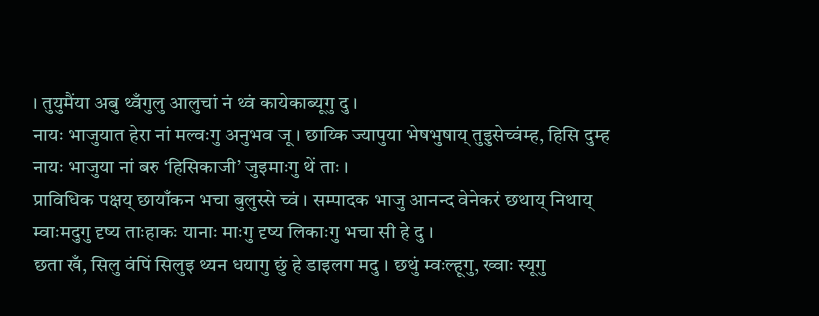। तुयुमैंया अबु थ्वँगुलु आलुचां नं थ्वं कायेकाब्यूगु दु ।
नायः भाजुयात हेरा नां मल्वःगु अनुभव जू । छाय्कि ज्यापुया भेषभुषाय् तुइुसेच्वंम्ह, हिसि दुम्ह नायः भाजुया नां बरु ‘हिसिकाजी’ जुइमाःगु थें ताः ।
प्राविधिक पक्षय् छायाँकन भचा बुलुस्से च्वं । सम्पादक भाजु आनन्द वेनेकरं छथाय् निथाय् म्वाःमदुगु दृष्य ताःहाकः यानाः माःगु दृष्य लिकाःगु भचा सी हे दु ।
छता खँ, सिलु वंपिं सिलुइ थ्यन धयागु छुं हे डाइलग मदु । छथुं म्वःल्हूगु, ख्वाः स्यूगु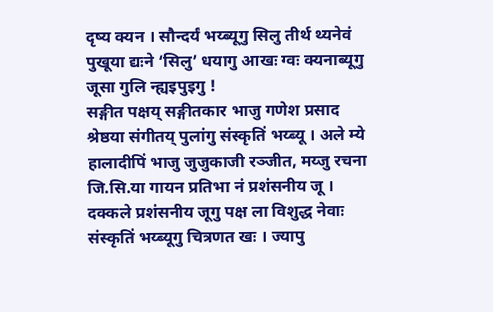दृष्य क्यन । सौन्दर्यं भय्ब्यूगु सिलु तीर्थ थ्यनेवं पुखूया द्यःने ‘सिलु’ धयागु आखः ग्वः क्यनाब्यूगु जूसा गुलि न्ह्यइपुइगु !
सङ्गीत पक्षय् सङ्गीतकार भाजु गणेश प्रसाद श्रेष्ठया संगीतय् पुलांगु संस्कृतिं भय्ब्यू । अले म्ये हालादीपिं भाजु जुजुकाजी रञ्जीत, मय्जु रचना जि.सि.या गायन प्रतिभा नं प्रशंसनीय जू ।
दक्कले प्रशंसनीय जूगु पक्ष ला विशुद्ध नेवाः संस्कृतिं भय्ब्यूगु चित्रणत खः । ज्यापु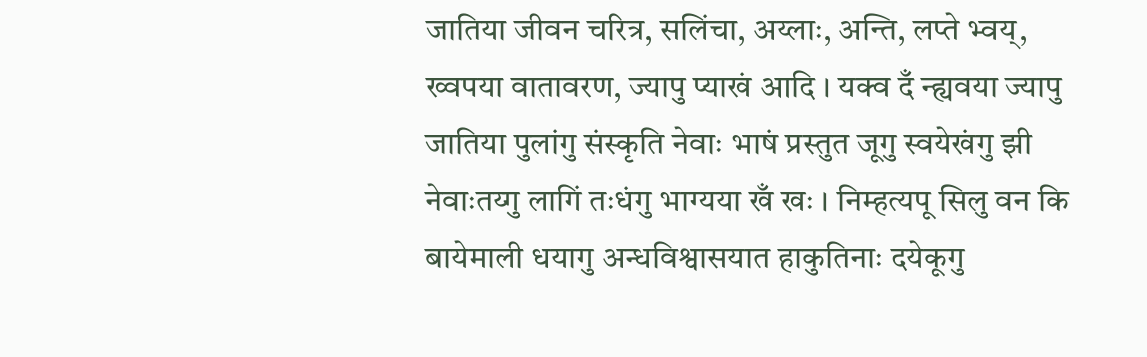जातिया जीवन चरित्र, सलिंचा, अय्लाः, अन्ति, लप्ते भ्वय्, ख्वपया वातावरण, ज्यापु प्याखं आदि । यक्व दँ न्ह्यवया ज्यापु जातिया पुलांगु संस्कृति नेवाः भाषं प्रस्तुत जूगु स्वयेखंगु झी नेवाःतय्गु लागिं तःधंगु भाग्यया खँ खः । निम्हत्यपू सिलु वन कि बायेमाली धयागु अन्धविश्वासयात हाकुतिनाः दयेकूगु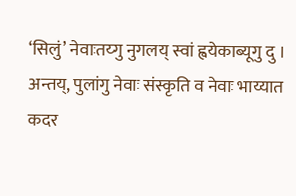‘सिलुं’ नेवाःतय्गु नुगलय् स्वां ह्वयेकाब्यूगु दु ।
अन्तय्, पुलांगु नेवाः संस्कृति व नेवाः भाय्यात कदर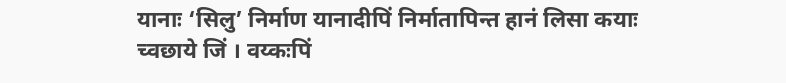यानाः ‘सिलु’ निर्माण यानादीपिं निर्मातापिन्त हानं लिसा कयाः च्वछाये जिं । वय्कःपिं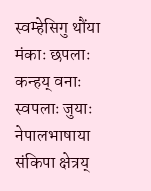स्वम्हेसिगु थौंया मंकाः छपलाः कन्हय् वनाः स्वपलाः जुयाः नेपालभाषाया संकिपा क्षेत्रय्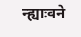न्ह्याःवने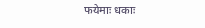फयेमाः धकाः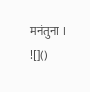मनंतुना ।
![]()